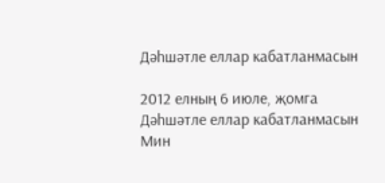Дәһшәтле еллар кабатланмасын

2012 елның 6 июле, җомга
Дәһшәтле еллар кабатланмасын
Мин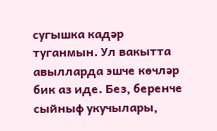сугышка кадәр туганмын. Ул вакытта авылларда эшче көчләр бик аз иде. Без, беренче сыйныф укучылары,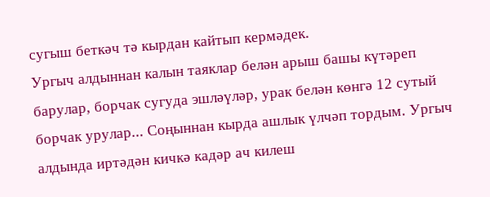сугыш беткәч тә кырдан кайтып кермәдек.
Ургыч алдыннан калын таяклар белән арыш башы күтәреп барулар, борчак сугуда эшләүләр, урак белән көнгә 12 сутый борчак урулар... Соңыннан кырда ашлык үлчәп тордым. Ургыч алдында иртәдән кичкә кадәр ач килеш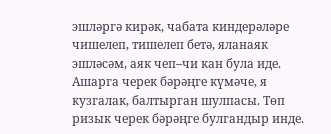эшләргә кирәк, чабата киндерәләре чишелеп, тишелеп бетә, яланаяк эшләсәм, аяк чеп–чи кан була иде. Ашарга черек бәрәңге күмәче, я кузгалак, балтырган шулпасы. Төп ризык черек бәрәңге булгандыр инде.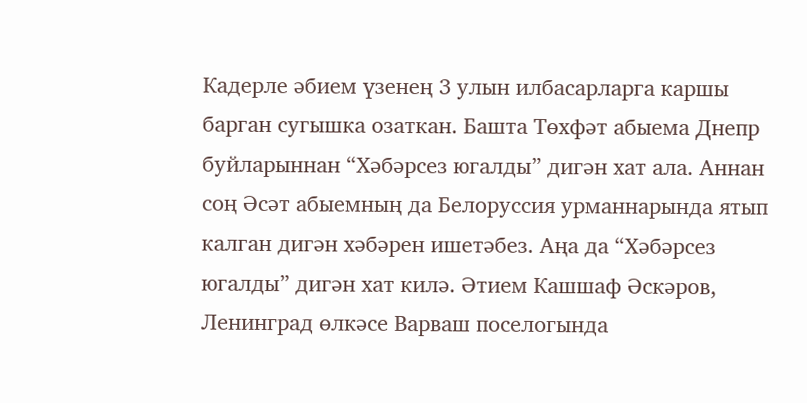Кадерле әбием үзенең 3 улын илбасарларга каршы барган сугышка озаткан. Башта Төхфәт абыема Днепр буйларыннан “Хәбәрсез югалды” дигән хат ала. Аннан соң Әсәт абыемның да Белоруссия урманнарында ятып калган дигән хәбәрен ишетәбез. Аңа да “Хәбәрсез югалды” дигән хат килә. Әтием Кашшаф Әскәров, Ленинград өлкәсе Варваш поселогында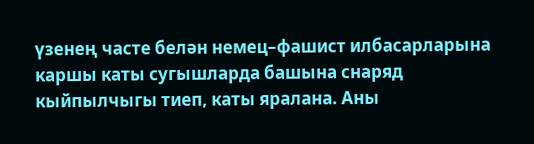үзенең часте белән немец–фашист илбасарларына каршы каты сугышларда башына снаряд кыйпылчыгы тиеп, каты яралана. Аны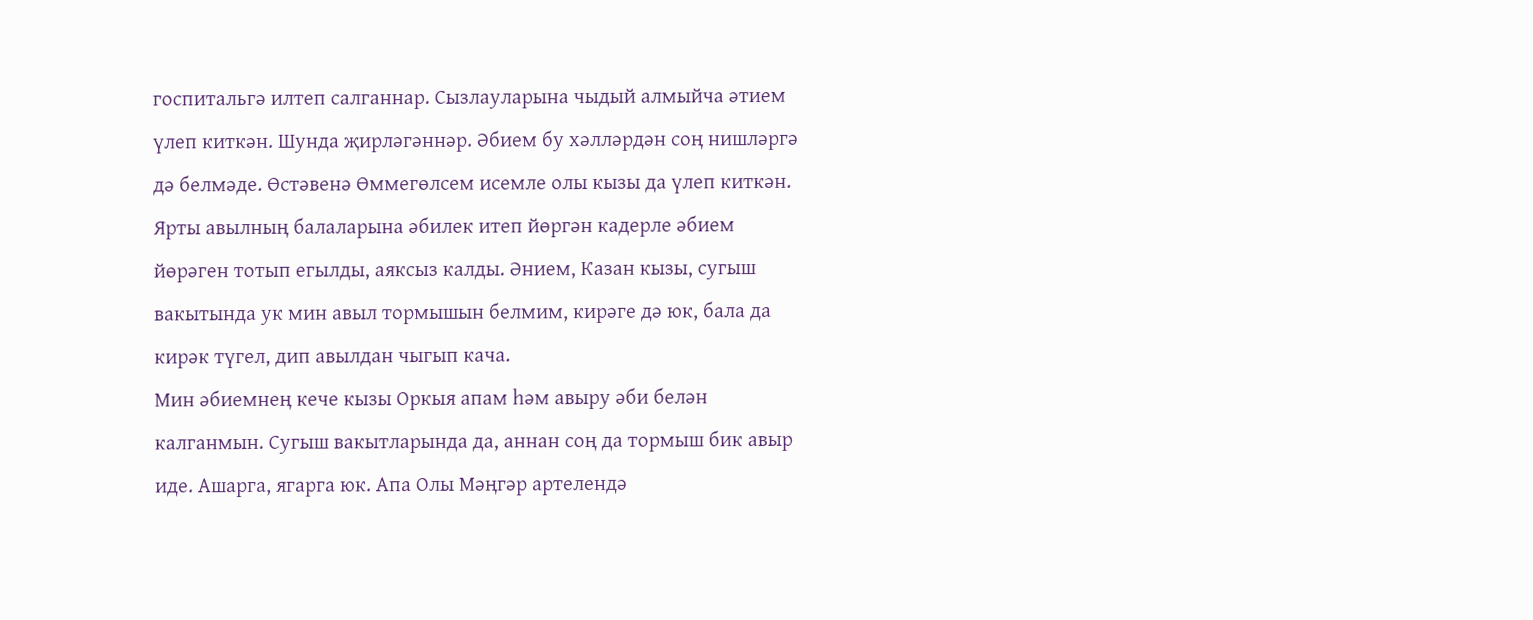госпитальгә илтеп салганнар. Сызлауларына чыдый алмыйча әтием үлеп киткән. Шунда җирләгәннәр. Әбием бу хәлләрдән соң нишләргә дә белмәде. Өстәвенә Өммегөлсем исемле олы кызы да үлеп киткән. Ярты авылның балаларына әбилек итеп йөргән кадерле әбием йөрәген тотып егылды, аяксыз калды. Әнием, Казан кызы, сугыш вакытында ук мин авыл тормышын белмим, кирәге дә юк, бала да кирәк түгел, дип авылдан чыгып кача.
Мин әбиемнең кече кызы Оркыя апам һәм авыру әби белән калганмын. Сугыш вакытларында да, аннан соң да тормыш бик авыр иде. Ашарга, ягарга юк. Апа Олы Мәңгәр артелендә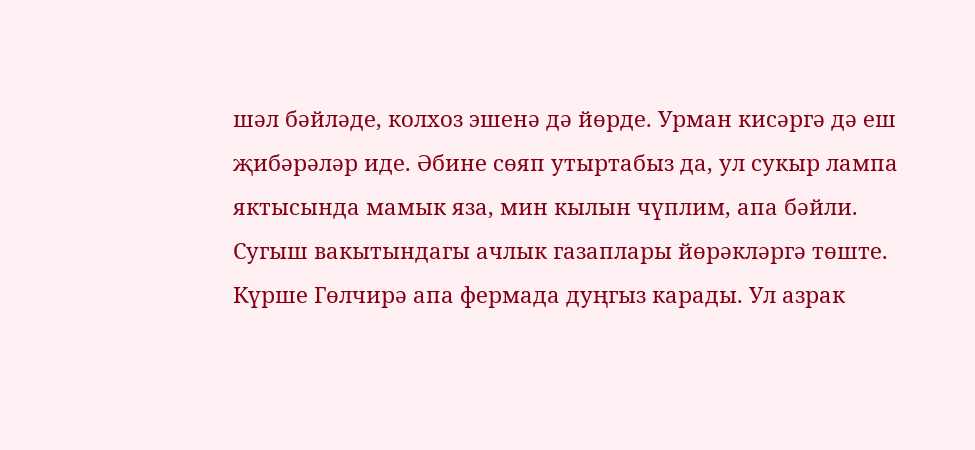шәл бәйләде, колхоз эшенә дә йөрде. Урман кисәргә дә еш җибәрәләр иде. Әбине сөяп утыртабыз да, ул сукыр лампа яктысында мамык яза, мин кылын чүплим, апа бәйли.
Сугыш вакытындагы ачлык газаплары йөрәкләргә төште. Күрше Гөлчирә апа фермада дуңгыз карады. Ул азрак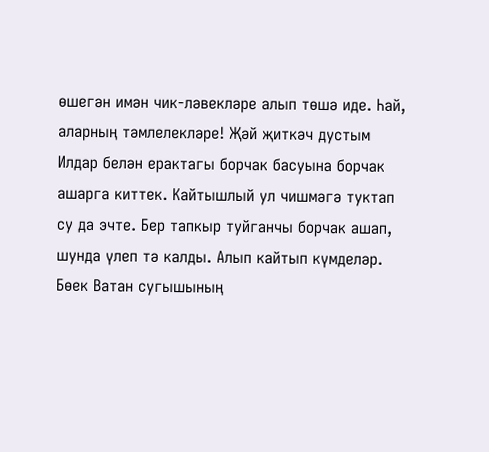өшегән имән чик-ләвекләре алып төшә иде. Һай, аларның тәмлелекләре! Җәй җиткәч дустым Илдар белән ерактагы борчак басуына борчак ашарга киттек. Кайтышлый ул чишмәгә туктап су да эчте. Бер тапкыр туйганчы борчак ашап, шунда үлеп тә калды. Алып кайтып күмделәр.
Бөек Ватан сугышының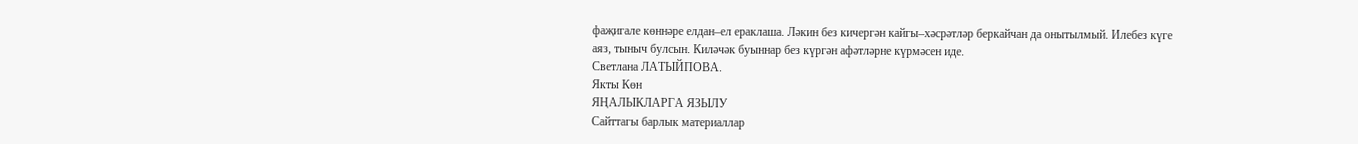фаҗигале көннәре елдан–ел ераклаша. Ләкин без кичергән кайгы–хәсрәтләр беркайчан да онытылмый. Илебез күге аяз, тыныч булсын. Киләчәк буыннар без күргән афәтләрне күрмәсен иде.
Светлана ЛАТЫЙПОВА.
Якты Көн
ЯҢАЛЫКЛАРГА ЯЗЫЛУ
Сайттагы барлык материаллар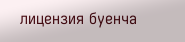лицензия буенча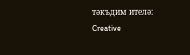тәкъдим ителә:
Creative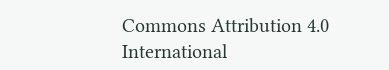Commons Attribution 4.0 International